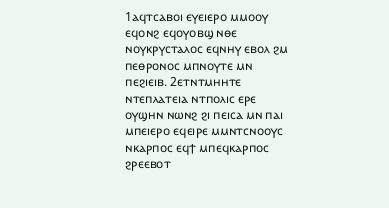1ⲁϥⲧⲥⲁⲃⲟⲓ ⲉⲩⲉⲓⲉⲣⲟ ⲙⲙⲟⲟⲩ ⲉϥⲟⲛϩ ⲉϥⲟⲩⲟⲃϣ ⲛⲑⲉ ⲛⲟⲩⲕⲣⲩⲥⲧⲁⲗⲟⲥ ⲉϥⲛⲏⲩ ⲉⲃⲟⲗ ϩⲙ ⲡⲉⲑⲣⲟⲛⲟⲥ ⲙⲡⲛⲟⲩⲧⲉ ⲙⲛ ⲡⲉϩⲓⲉⲓⲃ. 2ⲉⲧⲛⲧⲙⲏⲏⲧⲉ ⲛⲧⲉⲡⲗⲁⲧⲉⲓⲁ ⲛⲧⲡⲟⲗⲓⲥ ⲉⲣⲉ ⲟⲩϣⲏⲛ ⲛⲱⲛϩ ϩⲓ ⲡⲉⲓⲥⲁ ⲙⲛ ⲡⲁⲓ ⲙⲡⲉⲓⲉⲣⲟ ⲉϥⲉⲓⲣⲉ ⲙⲙⲛⲧⲥⲛⲟⲟⲩⲥ ⲛⲕⲁⲣⲡⲟⲥ ⲉϥϯ ⲙⲡⲉϥⲕⲁⲣⲡⲟⲥ ϩⲣⲉⲉⲃⲟⲧ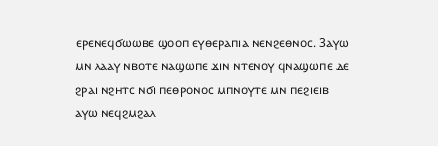ⲉⲣⲉⲛⲉϥϭⲱⲱⲃⲉ ϣⲟⲟⲡ ⲉⲩⲑⲉⲣⲁⲡⲓⲁ ⲛⲉⲛϩⲉⲑⲛⲟⲥ. 3ⲁⲩⲱ ⲙⲛ ⲗⲁⲁⲩ ⲛⲃⲟⲧⲉ ⲛⲁϣⲱⲡⲉ ϫⲓⲛ ⲛⲧⲉⲛⲟⲩ ϥⲛⲁϣⲱⲡⲉ ⲇⲉ ϩⲣⲁⲓ ⲛϩⲏⲧⲥ ⲛϭⲓ ⲡⲉⲑⲣⲟⲛⲟⲥ ⲙⲡⲛⲟⲩⲧⲉ ⲙⲛ ⲡⲉϩⲓⲉⲓⲃ ⲁⲩⲱ ⲛⲉϥϩⲙϩⲁⲗ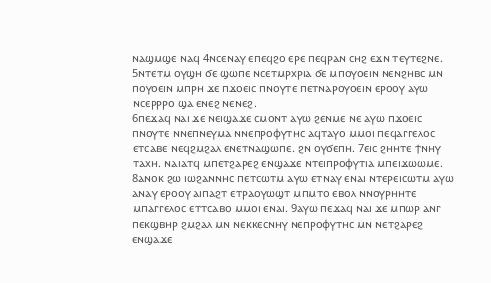ⲛⲁϣⲙϣⲉ ⲛⲁϥ 4ⲛⲥⲉⲛⲁⲩ ⲉⲡⲉϥϩⲟ ⲉⲣⲉ ⲡⲉϥⲣⲁⲛ ⲥⲏϩ ⲉϫⲛ ⲧⲉⲩⲧⲉϩⲛⲉ. 5ⲛⲧⲉⲧⲙ ⲟⲩϣⲏ ϭⲉ ϣⲱⲡⲉ ⲛⲥⲉⲧⲙⲣⲭⲣⲓⲁ ϭⲉ ⲙⲡⲟⲩⲟⲉⲓⲛ ⲛⲉⲛϩⲏⲃⲥ ⲙⲛ ⲡⲟⲩⲟⲉⲓⲛ ⲙⲡⲣⲏ ϫⲉ ⲡϫⲟⲉⲓⲥ ⲡⲛⲟⲩⲧⲉ ⲡⲉⲧⲛⲁⲣⲟⲩⲟⲉⲓⲛ ⲉⲣⲟⲟⲩ ⲁⲩⲱ ⲛⲥⲉⲣⲣⲣⲟ ϣⲁ ⲉⲛⲉϩ ⲛⲉⲛⲉϩ.
6ⲡⲉϫⲁϥ ⲛⲁⲓ ϫⲉ ⲛⲉⲓϣⲁϫⲉ ⲥⲙⲟⲛⲧ ⲁⲩⲱ ϩⲉⲛⲙⲉ ⲛⲉ ⲁⲩⲱ ⲡϫⲟⲉⲓⲥ ⲡⲛⲟⲩⲧⲉ ⲛⲛⲉⲡⲛⲉⲩⲙⲁ ⲛⲛⲉⲡⲣⲟⲫⲩⲧⲏⲥ ⲁϥⲧⲁⲩⲟ ⲙⲙⲟⲓ ⲡⲉϥⲁⲅⲅⲉⲗⲟⲥ ⲉⲧⲥⲁⲃⲉ ⲛⲉϥϩⲙϩⲁⲗ ⲉⲛⲉⲧⲛⲁϣⲱⲡⲉ. ϩⲛ ⲟⲩϭⲉⲡⲏ. 7ⲉⲓⲥ ϩⲏⲏⲧⲉ ϯⲛⲏⲩ ⲧⲁⲭⲏ. ⲛⲁⲓⲁⲧϥ ⲙⲡⲉⲧϩⲁⲣⲉϩ ⲉⲛϣⲁϫⲉ ⲛⲧⲉⲓⲡⲣⲟⲫⲩⲧⲓⲁ ⲙⲡⲉⲓϫⲱⲱⲙⲉ.
8ⲁⲛⲟⲕ ϩⲱ ⲓⲱϩⲁⲛⲛⲏⲥ ⲡⲉⲧⲥⲱⲧⲙ ⲁⲩⲱ ⲉⲧⲛⲁⲩ ⲉⲛⲁⲓ ⲛⲧⲉⲣⲉⲓⲥⲱⲧⲙ ⲁⲩⲱ ⲁⲛⲁⲩ ⲉⲣⲟⲟⲩ ⲁⲓⲡⲁϩⲧ ⲉⲧⲣⲁⲟⲩⲱϣⲧ ⲙⲡⲙⲧⲟ ⲉⲃⲟⲗ ⲛⲛⲟⲩⲣⲏⲏⲧⲉ ⲙⲡⲁⲅⲅⲉⲗⲟⲥ ⲉⲧⲧⲥⲁⲃⲟ ⲙⲙⲟⲓ ⲉⲛⲁⲓ. 9ⲁⲩⲱ ⲡⲉϫⲁϥ ⲛⲁⲓ ϫⲉ ⲙⲡⲱⲣ ⲁⲛⲅ ⲡⲉⲕϣⲃⲏⲣ ϩⲙϩⲁⲗ ⲙⲛ ⲛⲉⲕⲕⲉⲥⲛⲏⲩ ⲛⲉⲡⲣⲟⲫⲩⲧⲏⲥ ⲙⲛ ⲛⲉⲧϩⲁⲣⲉϩ ⲉⲛϣⲁϫⲉ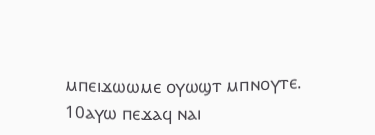ⲙⲡⲉⲓϫⲱⲱⲙⲉ ⲟⲩⲱϣⲧ ⲙⲡⲛⲟⲩⲧⲉ. 10ⲁⲩⲱ ⲡⲉϫⲁϥ ⲛⲁⲓ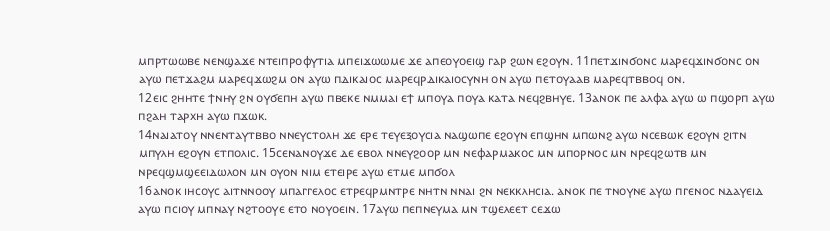ⲙⲡⲣⲧⲱⲱⲃⲉ ⲛⲉⲛϣⲁϫⲉ ⲛⲧⲉⲓⲡⲣⲟⲫⲩⲧⲓⲁ ⲙⲡⲉⲓϫⲱⲱⲙⲉ ϫⲉ ⲁⲡⲉⲟⲩⲟⲉⲓϣ ⲅⲁⲣ ϩⲱⲛ ⲉϩⲟⲩⲛ. 11ⲡⲉⲧϫⲓⲛϭⲟⲛⲥ ⲙⲁⲣⲉϥϫⲓⲛϭⲟⲛⲥ ⲟⲛ ⲁⲩⲱ ⲡⲉⲧϫⲁϩⲙ ⲙⲁⲣⲉϥϫⲱϩⲙ ⲟⲛ ⲁⲩⲱ ⲡⲇⲓⲕⲁⲓⲟⲥ ⲙⲁⲣⲉϥⲣⲇⲓⲕⲁⲓⲟⲥⲩⲛⲏ ⲟⲛ ⲁⲩⲱ ⲡⲉⲧⲟⲩⲁⲁⲃ ⲙⲁⲣⲉϥⲧⲃⲃⲟϥ ⲟⲛ.
12ⲉⲓⲥ ϩⲏⲏⲧⲉ ϯⲛⲏⲩ ϩⲛ ⲟⲩϭⲉⲡⲏ ⲁⲩⲱ ⲡⲃⲉⲕⲉ ⲛⲙⲙⲁⲓ ⲉϯ ⲙⲡⲟⲩⲁ ⲡⲟⲩⲁ ⲕⲁⲧⲁ ⲛⲉϥϩⲃⲏⲩⲉ. 13ⲁⲛⲟⲕ ⲡⲉ ⲁⲗⲫⲁ ⲁⲩⲱ ⲱ ⲡϣⲟⲣⲡ ⲁⲩⲱ ⲡϩⲁⲏ ⲧⲁⲣⲭⲏ ⲁⲩⲱ ⲡϫⲱⲕ.
14ⲛⲁⲓⲁⲧⲟⲩ ⲛⲛⲉⲛⲧⲁⲩⲧⲃⲃⲟ ⲛⲛⲉⲩⲥⲧⲟⲗⲏ ϫⲉ ⲉⲣⲉ ⲧⲉⲩⲉⲝⲟⲩⲥⲓⲁ ⲛⲁϣⲱⲡⲉ ⲉϩⲟⲩⲛ ⲉⲡϣⲏⲛ ⲙⲡⲱⲛϩ ⲁⲩⲱ ⲛⲥⲉⲃⲱⲕ ⲉϩⲟⲩⲛ ϩⲓⲧⲛ ⲙⲡⲩⲗⲏ ⲉϩⲟⲩⲛ ⲉⲧⲡⲟⲗⲓⲥ. 15ⲥⲉⲛⲁⲛⲟⲩϫⲉ ⲇⲉ ⲉⲃⲟⲗ ⲛⲛⲉⲩϩⲟⲟⲣ ⲙⲛ ⲛⲉⲫⲁⲣⲙⲁⲕⲟⲥ ⲙⲛ ⲙⲡⲟⲣⲛⲟⲥ ⲙⲛ ⲛⲣⲉϥϩⲱⲧⲃ ⲙⲛ ⲛⲣⲉϥϣⲙϣⲉⲉⲓⲇⲱⲗⲟⲛ ⲙⲛ ⲟⲩⲟⲛ ⲛⲓⲙ ⲉⲧⲉⲓⲣⲉ ⲁⲩⲱ ⲉⲧⲙⲉ ⲙⲡϭⲟⲗ
16ⲁⲛⲟⲕ ⲓⲏⲥⲟⲩⲥ ⲁⲓⲧⲛⲛⲟⲟⲩ ⲙⲡⲁⲅⲅⲉⲗⲟⲥ ⲉⲧⲣⲉϥⲣⲙⲛⲧⲣⲉ ⲛⲏⲧⲛ ⲛⲛⲁⲓ ϩⲛ ⲛⲉⲕⲕⲗⲏⲥⲓⲁ. ⲁⲛⲟⲕ ⲡⲉ ⲧⲛⲟⲩⲛⲉ ⲁⲩⲱ ⲡⲅⲉⲛⲟⲥ ⲛⲇⲁⲩⲉⲓⲇ ⲁⲩⲱ ⲡⲥⲓⲟⲩ ⲙⲡⲛⲁⲩ ⲛϩⲧⲟⲟⲩⲉ ⲉⲧⲟ ⲛⲟⲩⲟⲉⲓⲛ. 17ⲁⲩⲱ ⲡⲉⲡⲛⲉⲩⲙⲁ ⲙⲛ ⲧϣⲉⲗⲉⲉⲧ ⲥⲉϫⲱ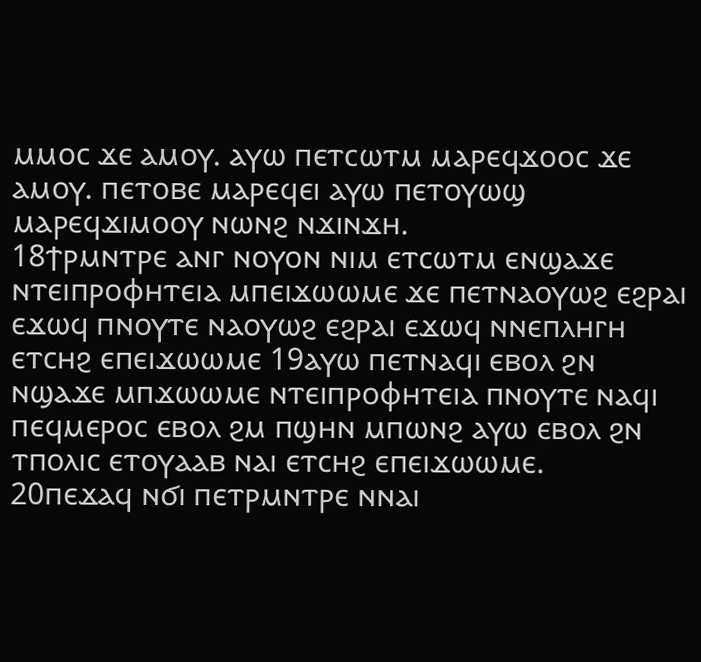ⲙⲙⲟⲥ ϫⲉ ⲁⲙⲟⲩ. ⲁⲩⲱ ⲡⲉⲧⲥⲱⲧⲙ ⲙⲁⲣⲉϥϫⲟⲟⲥ ϫⲉ ⲁⲙⲟⲩ. ⲡⲉⲧⲟⲃⲉ ⲙⲁⲣⲉϥⲉⲓ ⲁⲩⲱ ⲡⲉⲧⲟⲩⲱϣ ⲙⲁⲣⲉϥϫⲓⲙⲟⲟⲩ ⲛⲱⲛϩ ⲛϫⲓⲛϫⲏ.
18ϯⲣⲙⲛⲧⲣⲉ ⲁⲛⲅ ⲛⲟⲩⲟⲛ ⲛⲓⲙ ⲉⲧⲥⲱⲧⲙ ⲉⲛϣⲁϫⲉ ⲛⲧⲉⲓⲡⲣⲟⲫⲏⲧⲉⲓⲁ ⲙⲡⲉⲓϫⲱⲱⲙⲉ ϫⲉ ⲡⲉⲧⲛⲁⲟⲩⲱϩ ⲉϩⲣⲁⲓ ⲉϫⲱϥ ⲡⲛⲟⲩⲧⲉ ⲛⲁⲟⲩⲱϩ ⲉϩⲣⲁⲓ ⲉϫⲱϥ ⲛⲛⲉⲡⲗⲏⲅⲏ ⲉⲧⲥⲏϩ ⲉⲡⲉⲓϫⲱⲱⲙⲉ 19ⲁⲩⲱ ⲡⲉⲧⲛⲁϥⲓ ⲉⲃⲟⲗ ϩⲛ ⲛϣⲁϫⲉ ⲙⲡϫⲱⲱⲙⲉ ⲛⲧⲉⲓⲡⲣⲟⲫⲏⲧⲉⲓⲁ ⲡⲛⲟⲩⲧⲉ ⲛⲁϥⲓ ⲡⲉϥⲙⲉⲣⲟⲥ ⲉⲃⲟⲗ ϩⲙ ⲡϣⲏⲛ ⲙⲡⲱⲛϩ ⲁⲩⲱ ⲉⲃⲟⲗ ϩⲛ ⲧⲡⲟⲗⲓⲥ ⲉⲧⲟⲩⲁⲁⲃ ⲛⲁⲓ ⲉⲧⲥⲏϩ ⲉⲡⲉⲓϫⲱⲱⲙⲉ.
20ⲡⲉϫⲁϥ ⲛϭⲓ ⲡⲉⲧⲣⲙⲛⲧⲣⲉ ⲛⲛⲁⲓ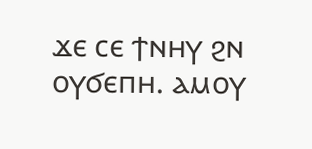ϫⲉ ⲥⲉ ϯⲛⲏⲩ ϩⲛ ⲟⲩϭⲉⲡⲏ. ⲁⲙⲟⲩ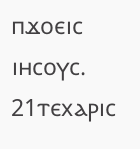ⲡϫⲟⲉⲓⲥ ⲓⲏⲥⲟⲩⲥ.
21ⲧⲉⲭⲁⲣⲓⲥ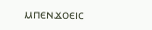ⲙⲡⲉⲛϫⲟⲉⲓⲥ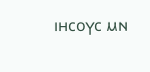ⲓⲏⲥⲟⲩⲥ ⲙⲛ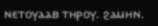ⲛⲉⲧⲟⲩⲁⲁⲃ ⲧⲏⲣⲟⲩ. ϩⲁⲙⲏⲛ.